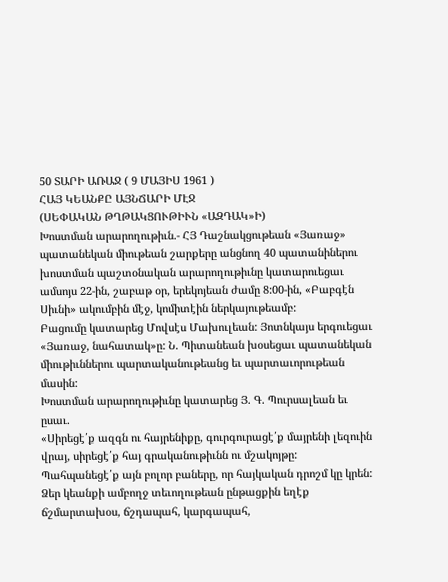50 ՏԱՐԻ ԱՌԱՋ ( 9 ՄԱՅԻՍ 1961 )
ՀԱՅ ԿԵԱՆՔԸ ԱՅՆՃԱՐԻ ՄԷՋ
(ՍԵՓԱԿԱՆ ԹՂԹԱԿՑՈՒԹԻՒՆ «ԱԶԴԱԿ»Ի)
Խոստման արարողութիւն.- ՀՅ Դաշնակցութեան «Յառաջ» պատանեկան միութեան շարքերը անցնող 40 պատանիներու խոստման պաշտօնական արարողութիւնը կատարուեցաւ ամսոյս 22-ին, շաբաթ օր, երեկոյեան ժամը 8:00-ին, «Բաբգէն Սիւնի» ակումբին մէջ, կոմիտէին ներկայութեամբ:
Բացումը կատարեց Մովսէս Մախուլեան: Յոտնկայս երգուեցաւ «Յառաջ, նահատակ»ը: Ն. Պիտանեան խօսեցաւ պատանեկան միութիւններու պարտականութեանց եւ պարտաւորութեան մասին:
Խոստման արարողութիւնը կատարեց Յ. Գ. Պուրսալեան եւ ըսաւ.
«Սիրեցէ՛ք ազգն ու հայրենիքը, գուրգուրացէ՛ք մայրենի լեզուին վրայ, սիրեցէ՛ք հայ գրականութիւնն ու մշակոյթը: Պահպանեցէ՛ք այն բոլոր բաները, որ հայկական դրոշմ կը կրեն: Ձեր կեանքի ամբողջ տեւողութեան ընթացքին եղէք ճշմարտախօս, ճշդապահ, կարգապահ,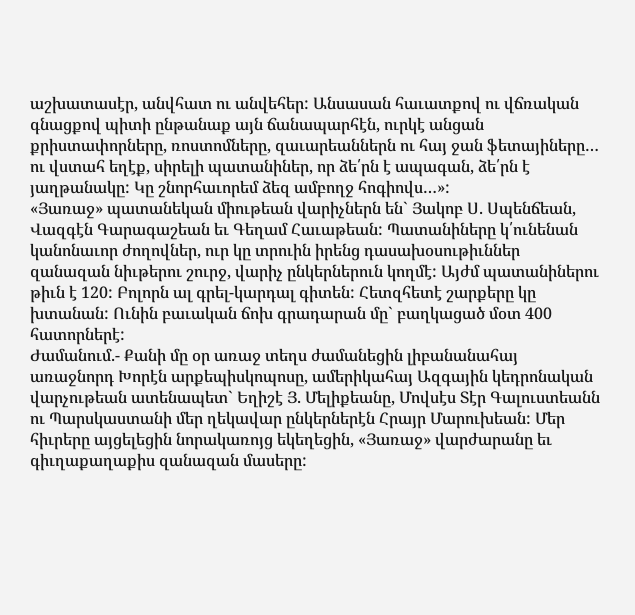աշխատասէր, անվհատ ու անվեհեր: Անսասան հաւատքով ու վճռական գնացքով պիտի ընթանաք այն ճանապարհէն, ուրկէ անցան քրիստափորները, ռոստոմները, զաւարեաններն ու հայ ջան ֆետայիները… ու վստահ եղէք, սիրելի պատանիներ, որ ձե՛րն է ապագան, ձե՛րն է յաղթանակը: Կը շնորհաւորեմ ձեզ ամբողջ հոգիովս…»:
«Յառաջ» պատանեկան միութեան վարիչներն են` Յակոբ Ս. Սպենճեան, Վազգէն Գարագաշեան եւ Գեղամ Հաւաթեան: Պատանիները կ՛ունենան կանոնաւոր ժողովներ, ուր կը տրուին իրենց դասախօսութիւններ զանազան նիւթերու շուրջ, վարիչ ընկերներուն կողմէ: Այժմ պատանիներու թիւն է 120: Բոլորն ալ գրել-կարդալ գիտեն: Հետզհետէ շարքերը կը խտանան: Ունին բաւական ճոխ գրադարան մը` բաղկացած մօտ 400 հատորներէ:
Ժամանում.- Քանի մը օր առաջ տեղս ժամանեցին լիբանանահայ առաջնորդ Խորէն արքեպիսկոպոսը, ամերիկահայ Ազգային կեդրոնական վարչութեան ատենապետ` Եղիշէ Յ. Մելիքեանը, Մովսէս Տէր Գալուստեանն ու Պարսկաստանի մեր ղեկավար ընկերներէն Հրայր Մարուխեան: Մեր հիւրերը այցելեցին նորակառոյց եկեղեցին, «Յառաջ» վարժարանը եւ գիւղաքաղաքիս զանազան մասերը: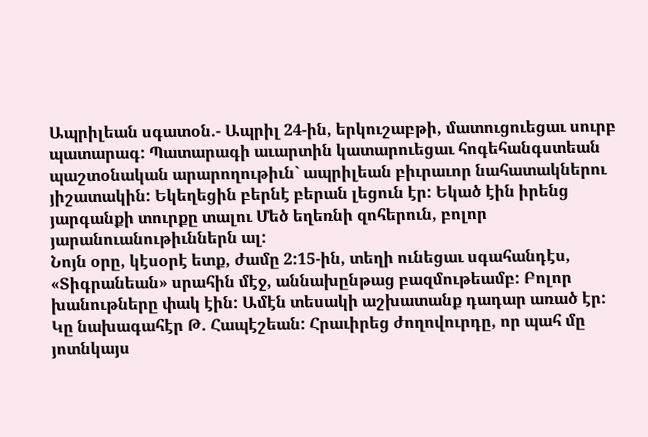Ապրիլեան սգատօն.- Ապրիլ 24-ին, երկուշաբթի, մատուցուեցաւ սուրբ պատարագ: Պատարագի աւարտին կատարուեցաւ հոգեհանգստեան պաշտօնական արարողութիւն` ապրիլեան բիւրաւոր նահատակներու յիշատակին: Եկեղեցին բերնէ բերան լեցուն էր: Եկած էին իրենց յարգանքի տուրքը տալու Մեծ եղեռնի զոհերուն, բոլոր յարանուանութիւններն ալ:
Նոյն օրը, կէսօրէ ետք, ժամը 2:15-ին, տեղի ունեցաւ սգահանդէս, «Տիգրանեան» սրահին մէջ, աննախընթաց բազմութեամբ: Բոլոր խանութները փակ էին: Ամէն տեսակի աշխատանք դադար առած էր:
Կը նախագահէր Թ. Հապէշեան: Հրաւիրեց ժողովուրդը, որ պահ մը յոտնկայս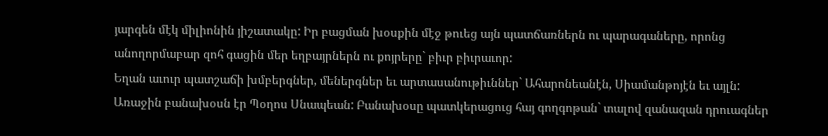յարգեն մէկ միլիոնին յիշատակը: Իր բացման խօսքին մէջ թուեց այն պատճառներն ու պարագաները, որոնց անողորմաբար զոհ գացին մեր եղբայրներն ու քոյրերը` բիւր բիւրաւոր:
Եղան աւուր պատշաճի խմբերգներ, մեներգներ եւ արտասանութիւններ` Ահարոնեանէն, Սիամանթոյէն եւ այլն:
Առաջին բանախօսն էր Պօղոս Սնապեան: Բանախօսը պատկերացուց հայ գողգոթան` տալով զանազան դրուագներ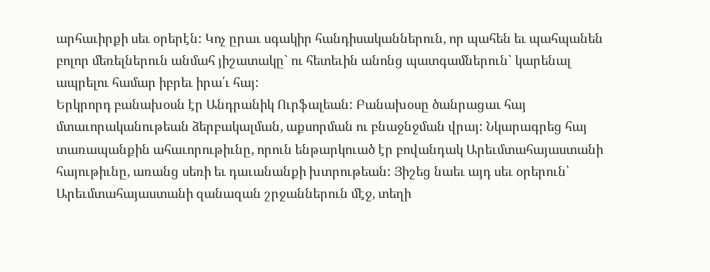արհաւիրքի սեւ օրերէն: Կոչ ըրաւ սգակիր հանդիսականներուն, որ պահեն եւ պահպանեն բոլոր մեռելներուն անմահ յիշատակը` ու հետեւին անոնց պատգամներուն` կարենալ ապրելու համար իբրեւ իրա՛ւ հայ:
Երկրորդ բանախօսն էր Անդրանիկ Ուրֆալեան: Բանախօսը ծանրացաւ հայ մտաւորականութեան ձերբակալման, աքսորման ու բնաջնջման վրայ: Նկարագրեց հայ տառապանքին ահաւորութիւնը, որուն ենթարկուած էր բովանդակ Արեւմտահայաստանի հայութիւնը, առանց սեռի եւ դաւանանքի խտրութեան: Յիշեց նաեւ այդ սեւ օրերուն՝ Արեւմտահայաստանի զանազան շրջաններուն մէջ, տեղի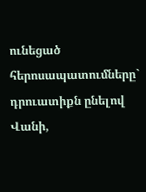ունեցած հերոսապատումները` դրուատիքն ընելով Վանի,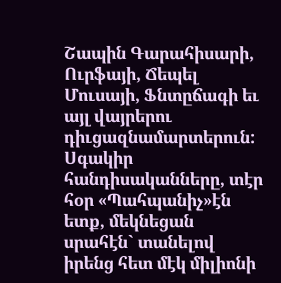Շապին Գարահիսարի, Ուրֆայի, Ճեպել Մուսայի, Ֆնտըճագի եւ այլ վայրերու դիւցազնամարտերուն:
Սգակիր հանդիսականները, տէր հօր «Պահպանիչ»էն ետք, մեկնեցան սրահէն` տանելով իրենց հետ մէկ միլիոնի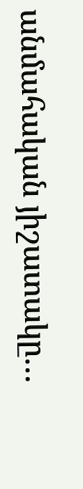անմահական յիշատակը…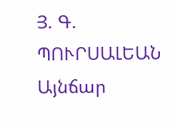Յ. Գ. ՊՈՒՐՍԱԼԵԱՆ
Այնճար